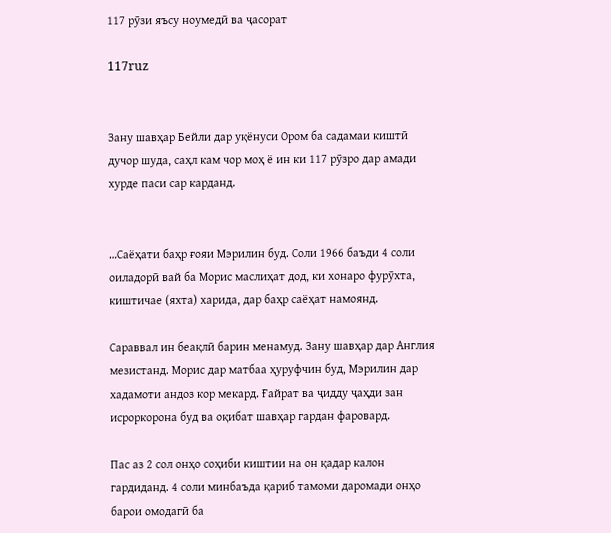117 рӯзи яъсу ноумедӣ ва ҷасорат

117ruz


Зану шавҳар Бейли дар уқёнуси Ором ба садамаи киштӣ дучор шуда, саҳл кам чор моҳ ё ин ки 117 рӯзро дар амади хурде паси сар карданд.


…Саёҳати баҳр ғояи Мэрилин буд. Соли 1966 баъди 4 соли оиладорӣ вай ба Морис маслиҳат дод, ки хонаро фурӯхта, киштичае (яхта) харида, дар баҳр саёҳат намоянд.

Сараввал ин беақлӣ барин менамуд. Зану шавҳар дар Англия мезистанд. Морис дар матбаа ҳуруфчин буд, Мэрилин дар хадамоти андоз кор мекард. Ғайрат ва ҷидду ҷаҳди зан исроркорона буд ва оқибат шавҳар гардан фаровард.

Пас аз 2 сол онҳо соҳиби киштии на он қадар калон гардиданд. 4 соли минбаъда қариб тамоми даромади онҳо барои омодагӣ ба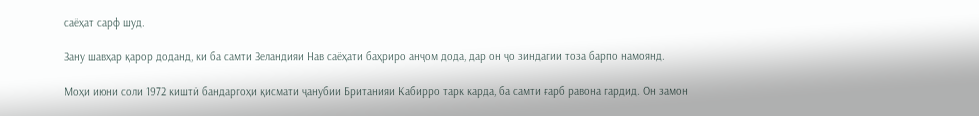саёҳат сарф шуд.

Зану шавҳар қарор доданд, ки ба самти Зеландияи Нав саёҳати баҳриро анҷом дода, дар он ҷо зиндагии тоза барпо намоянд.

Моҳи июни соли 1972 киштӣ бандаргоҳи қисмати ҷанубии Британияи Кабирро тарк карда, ба самти ғарб равона гардид. Он замон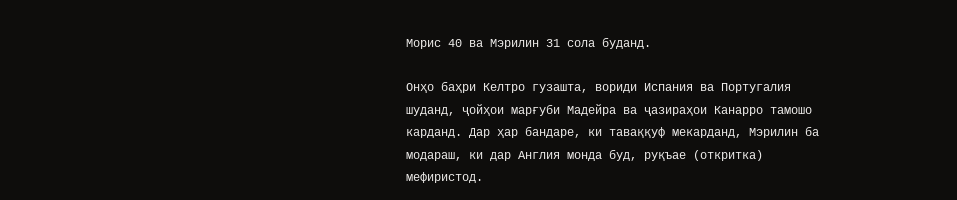Морис 40 ва Мэрилин 31 сола буданд.

Онҳо баҳри Келтро гузашта, вориди Испания ва Португалия шуданд, ҷойҳои марғуби Мадейра ва ҷазираҳои Канарро тамошо карданд. Дар ҳар бандаре, ки таваққуф мекарданд, Мэрилин ба модараш, ки дар Англия монда буд, руқъае (откритка) мефиристод.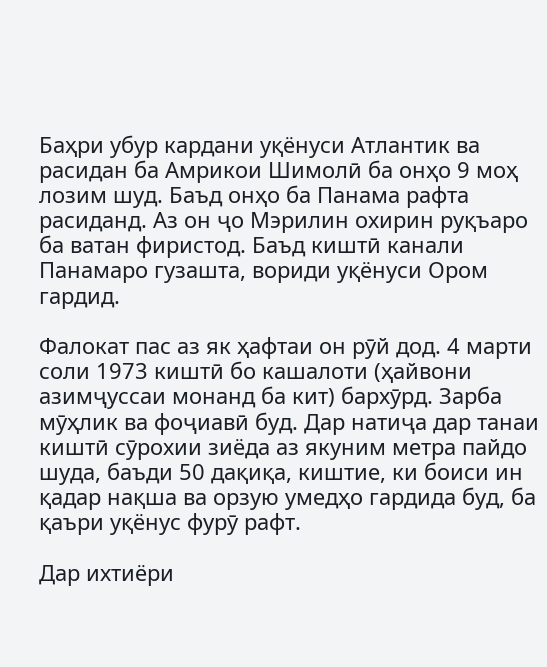Баҳри убур кардани уқёнуси Атлантик ва расидан ба Амрикои Шимолӣ ба онҳо 9 моҳ лозим шуд. Баъд онҳо ба Панама рафта расиданд. Аз он ҷо Мэрилин охирин руқъаро ба ватан фиристод. Баъд киштӣ канали Панамаро гузашта, вориди уқёнуси Ором гардид.

Фалокат пас аз як ҳафтаи он рӯй дод. 4 марти соли 1973 киштӣ бо кашалоти (ҳайвони азимҷуссаи монанд ба кит) бархӯрд. Зарба мӯҳлик ва фоҷиавӣ буд. Дар натиҷа дар танаи киштӣ сӯрохии зиёда аз якуним метра пайдо шуда, баъди 50 дақиқа, киштие, ки боиси ин қадар нақша ва орзую умедҳо гардида буд, ба қаъри уқёнус фурӯ рафт.

Дар ихтиёри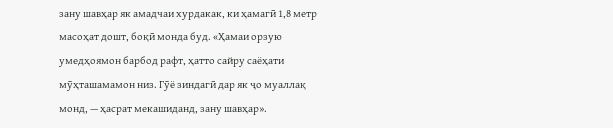зану шавҳар як амадчаи хурдакак, ки ҳамагӣ 1,8 метр масоҳат дошт, боқӣ монда буд. «Ҳамаи орзую умедҳоямон барбод рафт, ҳатто сайру саёҳати мӯҳташамамон низ. Гӯё зиндагӣ дар як ҷо муаллақ монд, — ҳасрат мекашиданд, зану шавҳар».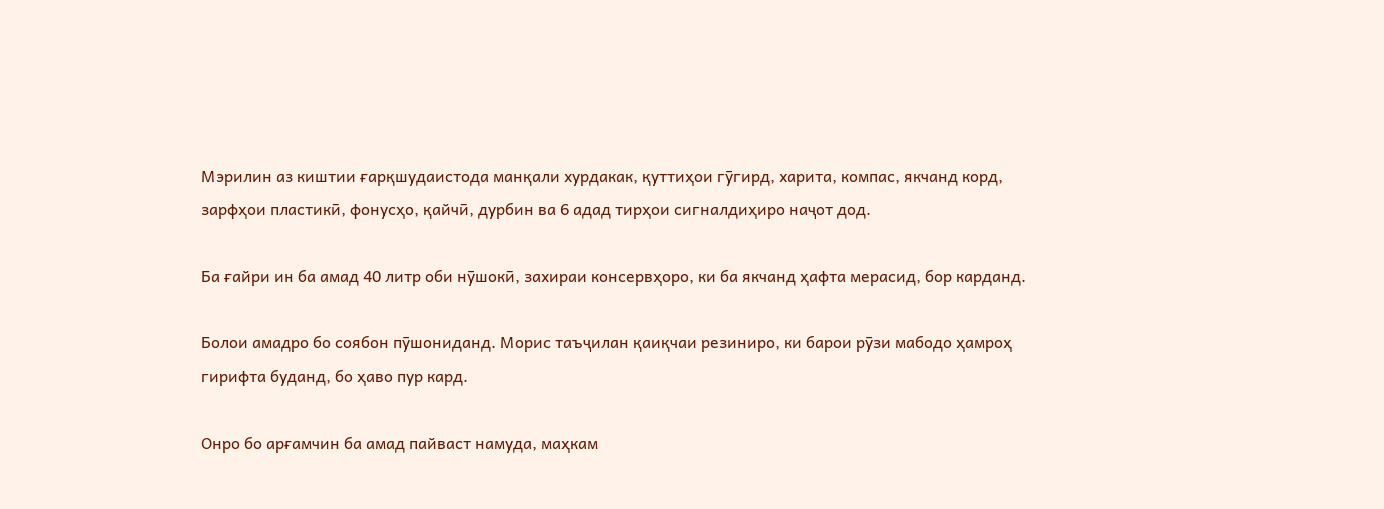Мэрилин аз киштии ғарқшудаистода манқали хурдакак, қуттиҳои гӯгирд, харита, компас, якчанд корд, зарфҳои пластикӣ, фонусҳо, қайчӣ, дурбин ва 6 адад тирҳои сигналдиҳиро наҷот дод.

Ба ғайри ин ба амад 40 литр оби нӯшокӣ, захираи консервҳоро, ки ба якчанд ҳафта мерасид, бор карданд.

Болои амадро бо соябон пӯшониданд. Морис таъҷилан қаиқчаи резиниро, ки барои рӯзи мабодо ҳамроҳ гирифта буданд, бо ҳаво пур кард.

Онро бо арғамчин ба амад пайваст намуда, маҳкам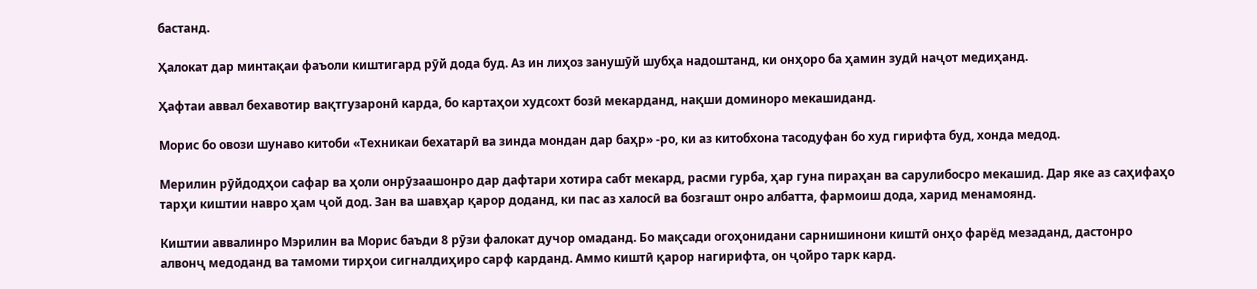бастанд.

Ҳалокат дар минтақаи фаъоли киштигард рӯй дода буд. Аз ин лиҳоз занушӯй шубҳа надоштанд, ки онҳоро ба ҳамин зудӣ наҷот медиҳанд.

Ҳафтаи аввал бехавотир вақтгузаронӣ карда, бо картаҳои худсохт бозӣ мекарданд, нақши доминоро мекашиданд.

Морис бо овози шунаво китоби «Техникаи бехатарӣ ва зинда мондан дар баҳр» -ро, ки аз китобхона тасодуфан бо худ гирифта буд, хонда медод.

Мерилин рӯйдодҳои сафар ва ҳоли онрӯзаашонро дар дафтари хотира сабт мекард, расми гурба, ҳар гуна пираҳан ва сарулибосро мекашид. Дар яке аз саҳифаҳо тарҳи киштии навро ҳам ҷой дод. Зан ва шавҳар қарор доданд, ки пас аз халосӣ ва бозгашт онро албатта, фармоиш дода, харид менамоянд.

Киштии аввалинро Мэрилин ва Морис баъди 8 рӯзи фалокат дучор омаданд. Бо мақсади огоҳонидани сарнишинони киштӣ онҳо фарёд мезаданд, дастонро алвонҷ медоданд ва тамоми тирҳои сигналдиҳиро сарф карданд. Аммо киштӣ қарор нагирифта, он ҷойро тарк кард.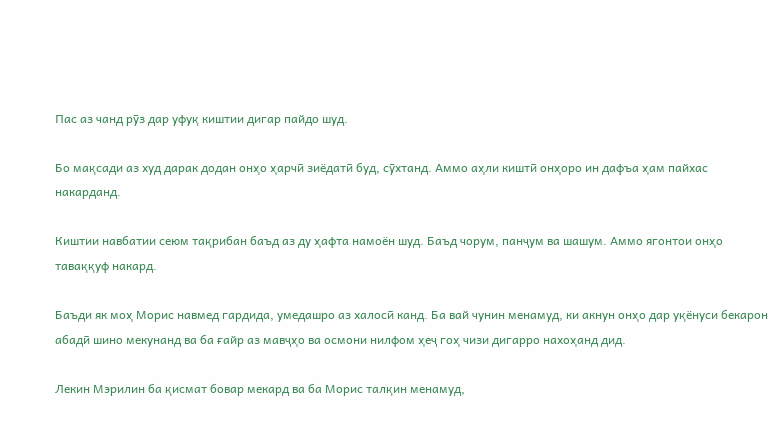Пас аз чанд рӯз дар уфуқ киштии дигар пайдо шуд.

Бо мақсади аз худ дарак додан онҳо ҳарчӣ зиёдатӣ буд, сӯхтанд. Аммо аҳли киштӣ онҳоро ин дафъа ҳам пайхас накарданд.

Киштии навбатии сеюм тақрибан баъд аз ду ҳафта намоён шуд. Баъд чорум, панҷум ва шашум. Аммо ягонтои онҳо таваққуф накард.

Баъди як моҳ Морис навмед гардида, умедашро аз халосӣ канд. Ба вай чунин менамуд, ки акнун онҳо дар уқёнуси бекарон абадӣ шино мекунанд ва ба ғайр аз мавҷҳо ва осмони нилфом ҳеҷ гоҳ чизи дигарро нахоҳанд дид.

Лекин Мэрилин ба қисмат бовар мекард ва ба Морис талқин менамуд,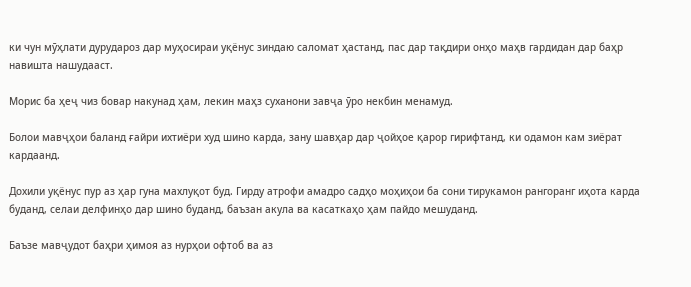ки чун мӯҳлати дурудароз дар муҳосираи уқёнус зиндаю саломат ҳастанд, пас дар тақдири онҳо маҳв гардидан дар баҳр навишта нашудааст.

Морис ба ҳеҷ чиз бовар накунад ҳам, лекин маҳз суханони завҷа ӯро некбин менамуд.

Болои мавҷҳои баланд ғайри ихтиёри худ шино карда, зану шавҳар дар ҷойҳое қарор гирифтанд, ки одамон кам зиёрат кардаанд.

Дохили уқёнус пур аз ҳар гуна махлуқот буд. Гирду атрофи амадро садҳо моҳиҳои ба сони тирукамон рангоранг иҳота карда буданд, селаи делфинҳо дар шино буданд, баъзан акула ва касаткаҳо ҳам пайдо мешуданд.

Баъзе мавҷудот баҳри ҳимоя аз нурҳои офтоб ва аз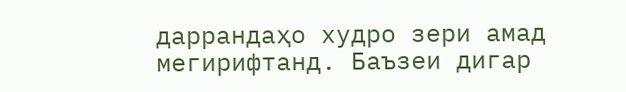даррандаҳо худро зери амад мегирифтанд. Баъзеи дигар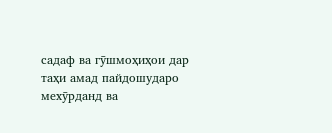садаф ва гӯшмоҳиҳои дар таҳи амад пайдошударо мехӯрданд ва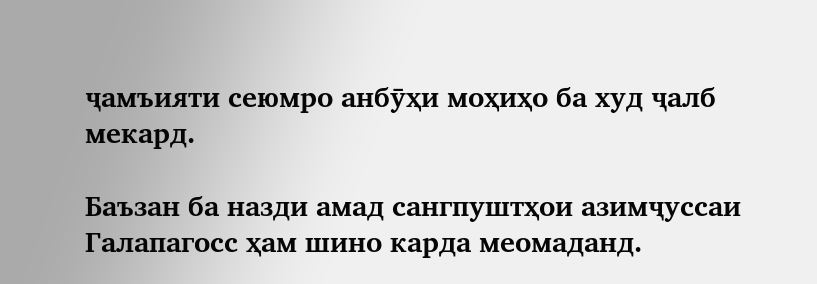ҷамъияти сеюмро анбӯҳи моҳиҳо ба худ ҷалб мекард.

Баъзан ба назди амад сангпуштҳои азимҷуссаи Галапагосс ҳам шино карда меомаданд.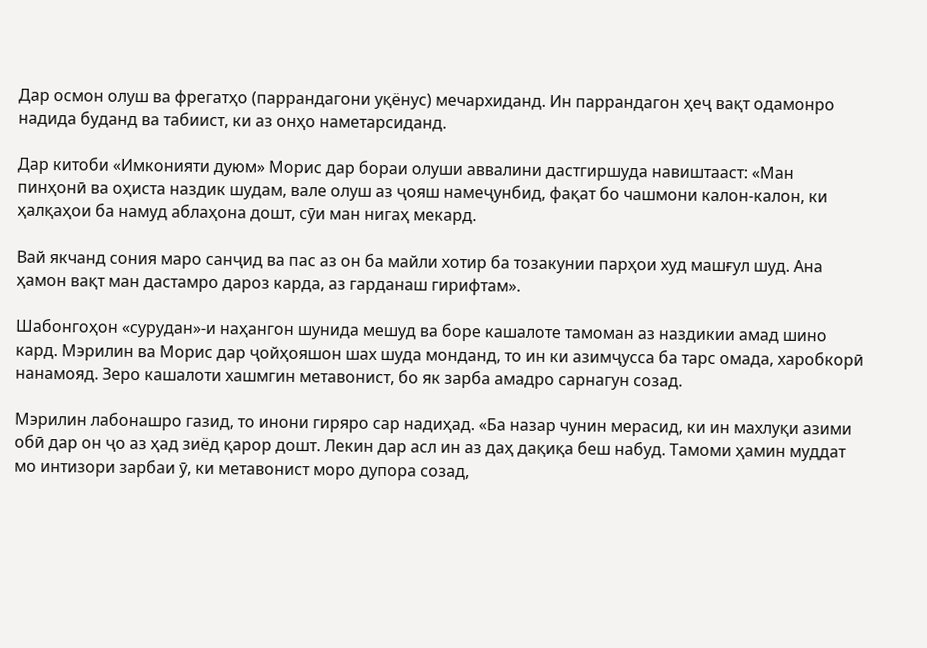Дар осмон олуш ва фрегатҳо (паррандагони уқёнус) мечархиданд. Ин паррандагон ҳеҷ вақт одамонро надида буданд ва табиист, ки аз онҳо наметарсиданд.

Дар китоби «Имконияти дуюм» Морис дар бораи олуши аввалини дастгиршуда навиштааст: «Ман пинҳонӣ ва оҳиста наздик шудам, вале олуш аз ҷояш намеҷунбид, фақат бо чашмони калон-калон, ки ҳалқаҳои ба намуд аблаҳона дошт, сӯи ман нигаҳ мекард.

Вай якчанд сония маро санҷид ва пас аз он ба майли хотир ба тозакунии парҳои худ машғул шуд. Ана ҳамон вақт ман дастамро дароз карда, аз гарданаш гирифтам».

Шабонгоҳон «сурудан»-и наҳангон шунида мешуд ва боре кашалоте тамоман аз наздикии амад шино кард. Мэрилин ва Морис дар ҷойҳояшон шах шуда монданд, то ин ки азимҷусса ба тарс омада, харобкорӣ нанамояд. Зеро кашалоти хашмгин метавонист, бо як зарба амадро сарнагун созад.

Мэрилин лабонашро газид, то инони гиряро сар надиҳад. «Ба назар чунин мерасид, ки ин махлуқи азими обӣ дар он ҷо аз ҳад зиёд қарор дошт. Лекин дар асл ин аз даҳ дақиқа беш набуд. Тамоми ҳамин муддат мо интизори зарбаи ӯ, ки метавонист моро дупора созад,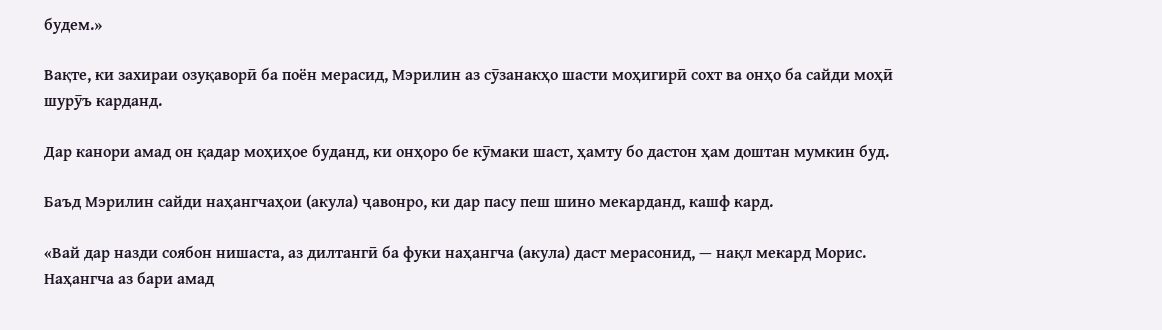будем.»

Вақте, ки захираи озуқаворӣ ба поён мерасид, Мэрилин аз сӯзанакҳо шасти моҳигирӣ сохт ва онҳо ба сайди моҳӣ шурӯъ карданд.

Дар канори амад он қадар моҳиҳое буданд, ки онҳоро бе кӯмаки шаст, ҳамту бо дастон ҳам доштан мумкин буд.

Баъд Мэрилин сайди наҳангчаҳои (акула) ҷавонро, ки дар пасу пеш шино мекарданд, кашф кард.

«Вай дар назди соябон нишаста, аз дилтангӣ ба фуки наҳангча (акула) даст мерасонид, — нақл мекард Морис. Наҳангча аз бари амад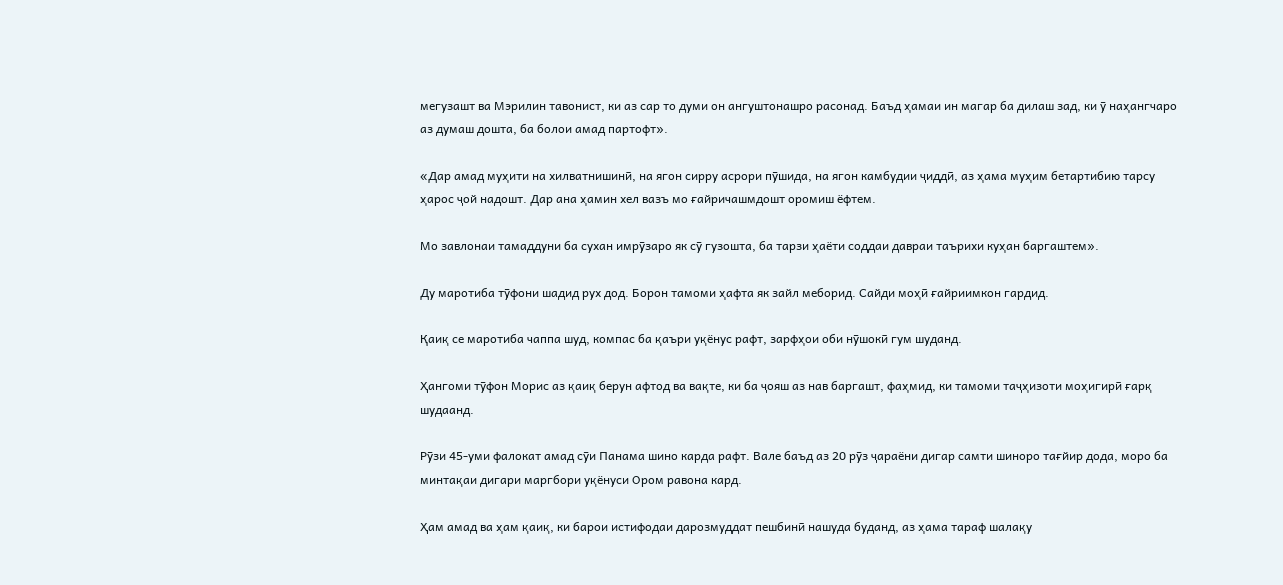мегузашт ва Мэрилин тавонист, ки аз сар то думи он ангуштонашро расонад. Баъд ҳамаи ин магар ба дилаш зад, ки ӯ наҳангчаро аз думаш дошта, ба болои амад партофт».

«Дар амад муҳити на хилватнишинӣ, на ягон сирру асрори пӯшида, на ягон камбудии ҷиддӣ, аз ҳама муҳим бетартибию тарсу ҳарос ҷой надошт. Дар ана ҳамин хел вазъ мо ғайричашмдошт оромиш ёфтем.

Мо завлонаи тамаддуни ба сухан имрӯзаро як сӯ гузошта, ба тарзи ҳаёти соддаи давраи таърихи куҳан баргаштем».

Ду маротиба тӯфони шадид рух дод. Борон тамоми ҳафта як зайл меборид. Сайди моҳӣ ғайриимкон гардид.

Қаиқ се маротиба чаппа шуд, компас ба қаъри уқёнус рафт, зарфҳои оби нӯшокӣ гум шуданд.

Ҳангоми тӯфон Морис аз қаиқ берун афтод ва вақте, ки ба ҷояш аз нав баргашт, фаҳмид, ки тамоми таҷҳизоти моҳигирӣ ғарқ шудаанд.

Рӯзи 45-уми фалокат амад сӯи Панама шино карда рафт. Вале баъд аз 20 рӯз ҷараёни дигар самти шиноро тағйир дода, моро ба минтақаи дигари маргбори уқёнуси Ором равона кард.

Ҳам амад ва ҳам қаиқ, ки барои истифодаи дарозмуддат пешбинӣ нашуда буданд, аз ҳама тараф шалақу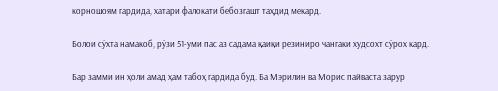корношоям гардида, хатари фалокати бебозгашт таҳдид мекард.

Болои сӯхта намакоб, рӯзи 51-уми пас аз садама қаиқи резиниро чангаки худсохт сӯрох кард.

Бар замми ин ҳоли амад ҳам табоҳ гардида буд. Ба Мэрилин ва Морис пайваста зарур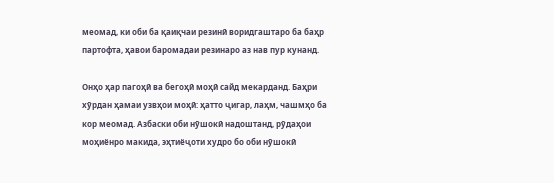меомад, ки оби ба қаиқчаи резинӣ воридгаштаро ба баҳр партофта, ҳавои баромадаи резинаро аз нав пур кунанд.

Онҳо ҳар пагоҳӣ ва бегоҳӣ моҳӣ сайд мекарданд. Баҳри хӯрдан ҳамаи узвҳои моҳӣ: ҳатто ҷигар, лаҳм, чашмҳо ба кор меомад. Азбаски оби нӯшокӣ надоштанд, рӯдаҳои моҳиёнро макида, эҳтиёҷоти худро бо оби нӯшокӣ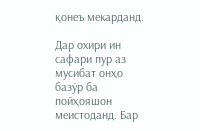қонеъ мекарданд.

Дар охири ин сафари пур аз мусибат онҳо базӯр ба пойҳояшон меистоданд. Бар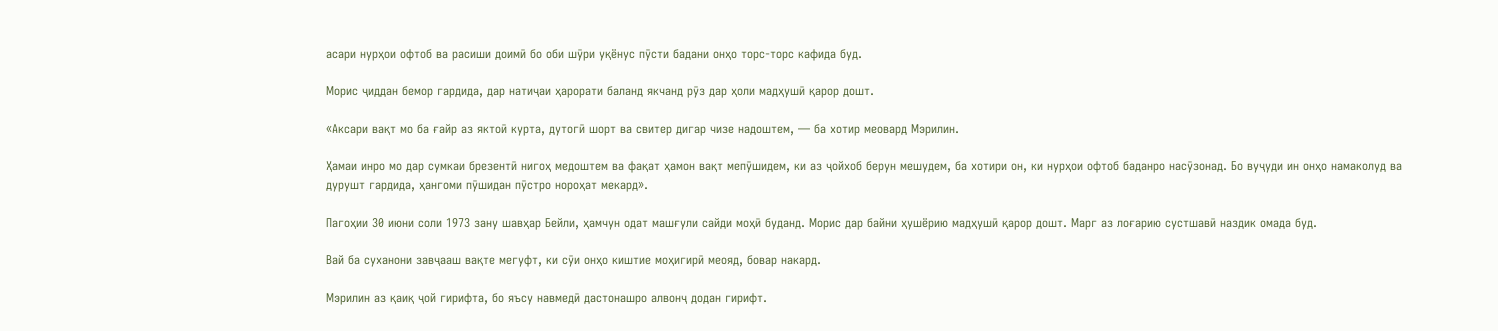асари нурҳои офтоб ва расиши доимӣ бо оби шӯри уқёнус пӯсти бадани онҳо торс-торс кафида буд.

Морис ҷиддан бемор гардида, дар натиҷаи ҳарорати баланд якчанд рӯз дар ҳоли мадҳушӣ қарор дошт.

«Аксари вақт мо ба ғайр аз яктоӣ курта, дутогӣ шорт ва свитер дигар чизе надоштем, — ба хотир меовард Мэрилин.

Ҳамаи инро мо дар сумкаи брезентӣ нигоҳ медоштем ва фақат ҳамон вақт мепӯшидем, ки аз ҷойхоб берун мешудем, ба хотири он, ки нурҳои офтоб баданро насӯзонад. Бо вуҷуди ин онҳо намаколуд ва дурушт гардида, ҳангоми пӯшидан пӯстро нороҳат мекард».

Пагоҳии 30 июни соли 1973 зану шавҳар Бейли, ҳамчун одат машғули сайди моҳӣ буданд. Морис дар байни ҳушёрию мадҳушӣ қарор дошт. Марг аз лоғарию сустшавӣ наздик омада буд.

Вай ба суханони завҷааш вақте мегуфт, ки сӯи онҳо киштие моҳигирӣ меояд, бовар накард.

Мэрилин аз қаиқ ҷой гирифта, бо яъсу навмедӣ дастонашро алвонҷ додан гирифт.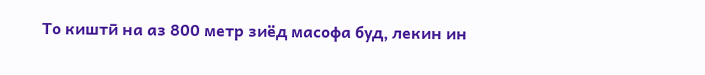То киштӣ на аз 800 метр зиёд масофа буд, лекин ин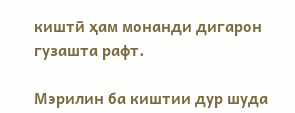киштӣ ҳам монанди дигарон гузашта рафт.

Мэрилин ба киштии дур шуда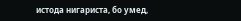истода нигариста, бо умед,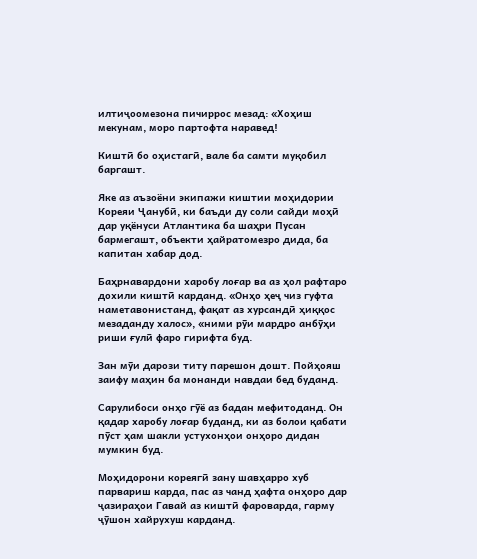илтиҷоомезона пичиррос мезад: «Хоҳиш мекунам, моро партофта наравед!

Киштӣ бо оҳистагӣ, вале ба самти муқобил баргашт.

Яке аз аъзоёни экипажи киштии моҳидории Кореяи Ҷанубӣ, ки баъди ду соли сайди моҳӣ дар уқёнуси Атлантика ба шаҳри Пусан бармегашт, объекти ҳайратомезро дида, ба капитан хабар дод.

Баҳрнавардони харобу лоғар ва аз ҳол рафтаро дохили киштӣ карданд. «Онҳо ҳеҷ чиз гуфта наметавонистанд, фақат аз хурсандӣ ҳиққос мезаданду халос», «ними рӯи мардро анбӯҳи риши ғулӣ фаро гирифта буд.

Зан мӯи дарози титу парешон дошт. Пойҳояш заифу маҳин ба монанди навдаи бед буданд.

Сарулибоси онҳо гӯё аз бадан мефитоданд. Он қадар харобу лоғар буданд, ки аз болои қабати пӯст ҳам шакли устухонҳои онҳоро дидан мумкин буд.

Моҳидорони кореягӣ зану шавҳарро хуб парвариш карда, пас аз чанд ҳафта онҳоро дар ҷазираҳои Гавай аз киштӣ фароварда, гарму ҷӯшон хайрухуш карданд.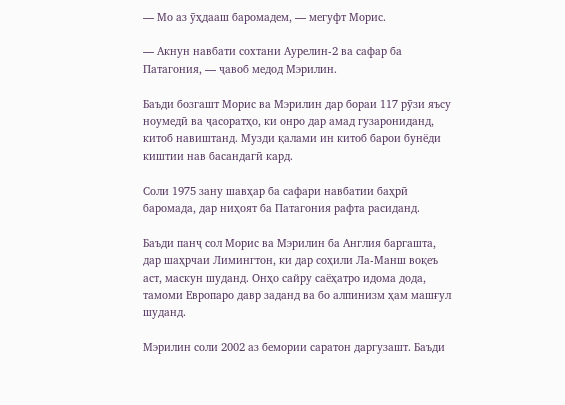— Мо аз ӯҳдааш баромадем, — мегуфт Морис.

— Акнун навбати сохтани Аурелин-2 ва сафар ба Патагония, — ҷавоб медод Мэрилин.

Баъди бозгашт Морис ва Мэрилин дар бораи 117 рӯзи яъсу ноумедӣ ва ҷасоратҳо, ки онро дар амад гузарониданд, китоб навиштанд. Музди қалами ин китоб барои бунёди киштии нав басандагӣ кард.

Соли 1975 зану шавҳар ба сафари навбатии баҳрӣ баромада, дар ниҳоят ба Патагония рафта расиданд.

Баъди панҷ сол Морис ва Мэрилин ба Англия баргашта, дар шаҳрчаи Лимингтон, ки дар соҳили Ла-Манш воқеъ аст, маскун шуданд. Онҳо сайру саёҳатро идома дода, тамоми Европаро давр заданд ва бо алпинизм ҳам машғул шуданд.

Мэрилин соли 2002 аз бемории саратон даргузашт. Баъди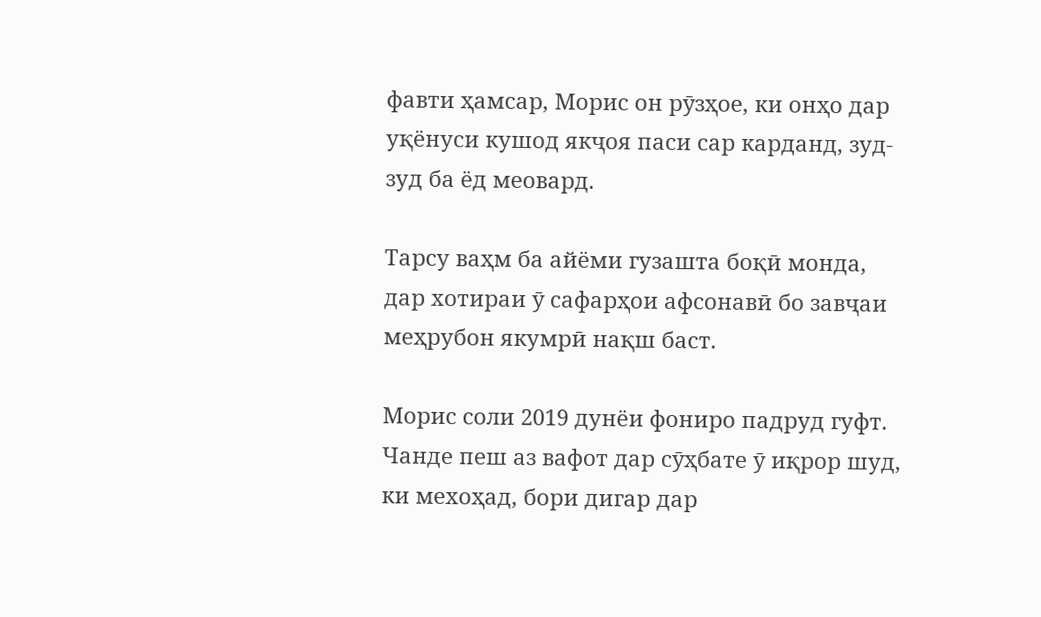фавти ҳамсар, Морис он рӯзҳое, ки онҳо дар уқёнуси кушод якҷоя паси сар карданд, зуд-зуд ба ёд меовард.

Тарсу ваҳм ба айёми гузашта боқӣ монда, дар хотираи ӯ сафарҳои афсонавӣ бо завҷаи меҳрубон якумрӣ нақш баст.

Морис соли 2019 дунёи фониро падруд гуфт. Чанде пеш аз вафот дар сӯҳбате ӯ иқрор шуд, ки мехоҳад, бори дигар дар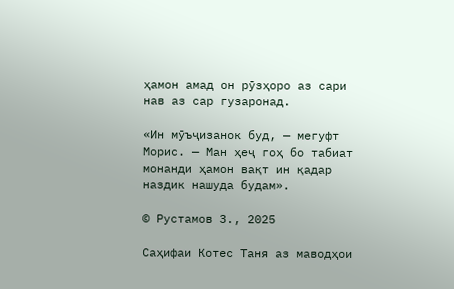ҳамон амад он рӯзҳоро аз сари нав аз сар гузаронад.

«Ин мӯъҷизанок буд, — мегуфт Морис. — Ман ҳеҷ гоҳ бо табиат монанди ҳамон вақт ин қадар наздик нашуда будам».

© Рустамов З., 2025

Саҳифаи Котес Таня аз маводҳои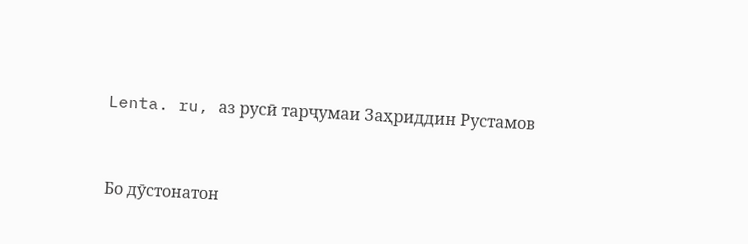Lenta. ru, аз русӣ тарҷумаи Заҳриддин Рустамов


Бо дӯстонатон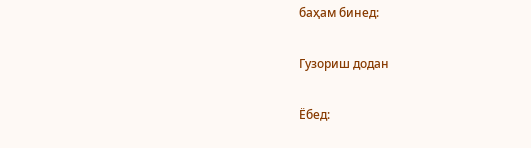баҳам бинед:

Гузориш додан

Ёбед: